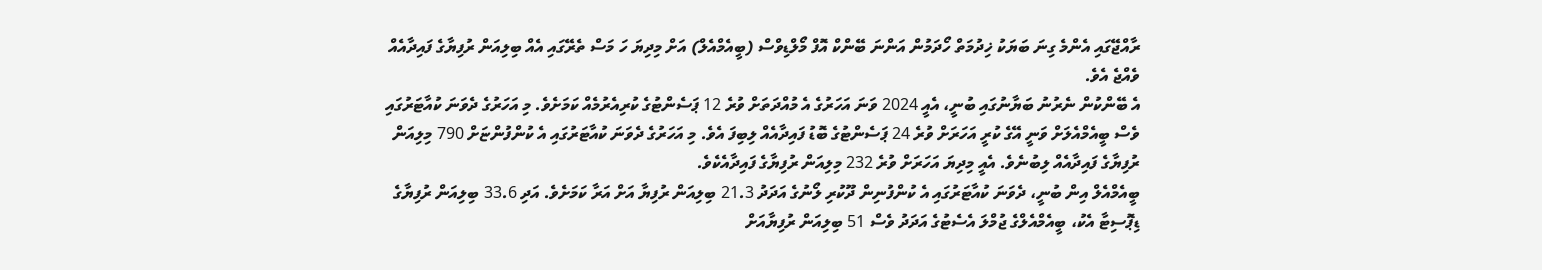ރާއްޖޭގައި އެންމެ ގިނަ ބަޔަކު ޚިދުމަތް ހޯދަމުން އަންނަ ބޭންކް އޮފް މޯލްޑިވްސް (ބީއެމްއެލް) އަށް މިދިޔަ ހަ މަސް ތެރޭގައި އެއް ބިލިއަން ރުފިޔާގެ ފައިދާއެއް ވެއްޖެ އެވެ.
އެ ބޭންކުން ނެރުނު ބަޔާނުގައި ބުނީ، އެއީ 2024 ވަނަ އަހަރުގެ އެ މުއްދަތަށް ވުރެ 12 ޕަސެންޓުގެ ކުރިއެރުމެއް ކަމަށެވެ. މި އަހަރުގެ ދެވަނަ ކުއާޓަރުގައި ވެސް ބީއެމްއެލަށް ވަނީ އޭގެ ކުރީ އަހަރަށް ވުރެ 24 ޕަސެންޓުގެ ބޮޑު ފައިދާއެއް ލިބިފަ އެވެ. މި އަހަރުގެ ދެވަނަ ކުއާޓަރުގައި އެ ކުންފުންޏަށް 790 މިލިއަން ރުފިޔާގެ ފައިދާއެއް ލިބުނެވެ. އެއީ މިދިޔަ އަހަރަށް ވުރެ 232 މިލިއަން ރުފިޔާގެ ފައިދާއެކެވެ.
ބީއެމްއެލް އިން ބުނީ، ދެވަނަ ކުއާޓަރުގައި އެ ކުންފުނިން ދޫކުރި ލޯނުގެ އަދަދު 21.3 ބިލިއަން ރުފިޔާ އަށް އަރާ ކަމަށެވެ. އަދި 33.6 ބިލިއަން ރުފިޔާގެ ޑިޕޮސިޓާ އެކު، ބީއެމްއެލްގެ ޖުމްލަ އެސެޓުގެ އަދަދު ވެސް 51 ބިލިއަން ރުފިޔާއަށް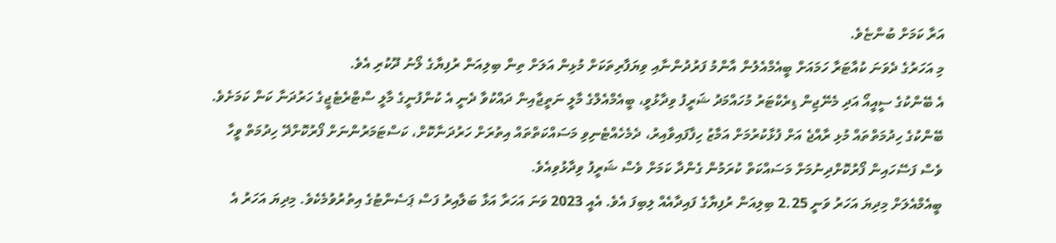އަރާ ކަމަށް ބުންޏެވެ.
މި އަހަރުގެ ދެވަނަ ކުއާޓަރާ ހަމައަށް ބީއެމްއެލުން އާންމު ފަރުދުންނާއި ވިޔަފާރިތަކަށް މުޅިން އަލަށް ތިން ބިލިއަން ރުފިޔާގެ ލޯނު ދޫކުރި އެވެ.
އެ ބޭންކުގެ ސީއީއޯ އަދި މެނޭޖިން ޑިރެކްޓަރު މުހައްމަދު ޝަރީފު ވިދާޅުވީ، ބީއެމްއެލްގެ މާލީ ނަތީޖާއިން ދައްކުވާ ދެނީ އެ ކުންފުނީގެ މާލީ ސްޓްރެޓެޖީގެ ހަރުދަނާ ކަން ކަމަށެވެ.
ބޭންކުގެ ހިދުމަތްތައް މުޅި ރާއްޖެ އަށް ފުޅާކުރުމަށް އަމާޒު ހިފާފައިވާއިރު، ދެމެހެއްޓެނިވި މަސައްކަތްތައް އިތުރަށް ހަރުދަނާކޮށް، ކަސްޓަމަރުންނަށް ފޯރުކޮށްދޭ ހިދުމަތް ވީހާ ވެސް ފަސޭހައިން ފޯރުކޮށްދިނުމަށް މަސައްކަތް ކުރަމުން ގެންދާ ކަމަށް ވެސް ޝަރީފު ވިދާޅުވިއެވެ.
ބީއެމްއެލަށް މިދިޔަ އަހަރު ވަނީ 2.25 ބިލިއަން ރުފިޔާގެ ފައިދާއެއް ލިބިފަ އެވެ. އެއީ 2023 ވަނަ އަހަރާ އަޅާ ބަލާއިރު ފަސް ޕަސެންޓުގެ އިތުރުވުމެކެވެ. މިދިޔަ އަހަރު އެ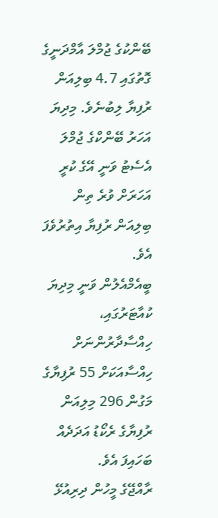ބޭންކުގެ ޖުމްލަ އާމްދަނީގެ ގޮތުގައި 4.7 ބިލިއަން ރުފިޔާ ލިބުނެވެ. މިދިޔަ އަހަރު ބޭންކްގެ ޖުމްލަ އެސެޓު ވަނީ އޭގެ ކުރީ އަހަރަށް ވުރެ ތިން ބިލިއަން ރުފިޔާ އިތުރުވެފަ އެވެ.
ބީއެމްއެލުން ވަނީ މިދިޔަ ކުއާޓަރުގައި، ހިއްސާދާރުންނަށް ހިއްސާއަކަށް 55 ރުފިޔާގެ މަގުން 296 މިލިއަން ރުފިޔާގެ ރެކޯޑު އަދަދެއް ބަހައިފަ އެވެ.
ރާއްޖޭގެ މީހުން ދިރިއުޅޭ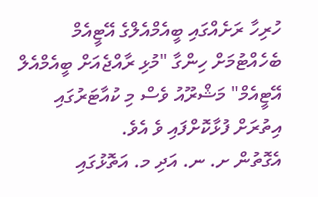ހުރިހާ ރަށެއްގައި ބީއެމްއެލްގެ އޭޓީއެމް ބެހެއްޓުމަށް ހިންގާ "މުޅި ރާއްޖެއަށް ބީއެމްއެލް އޭޓީއެމް" މަޝްރޫއު ވެސް މި ކުއާޓަރުގައި އިތުރަށް ފުޅާކޮށްފައި ވެ އެވެ.
އެގޮތުން ށ. ނ. އަދި މ. އަތޮޅުގައި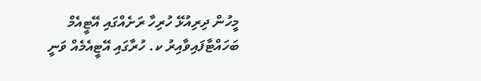މީހުން ދިރިއުޅޭ ހުރިހާ ރަށެއްގައި އޭޓީއެމް ބަހައްޓާފައިވާއިރު ކ. ހުރާގައި އޭޓީއެމެއް ވަނީ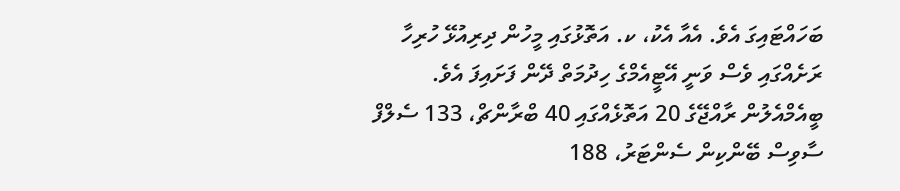ބަހައްޓައިގަ އެވެ. އެއާ އެކު، ކ. އަތޮޅުގައި މީހުން ދިރިއުޅޭ ހުރިހާ ރަށެއްގައި ވެސް ވަނީ އޭޓީއެމްގެ ހިދުމަތް ދޭން ފަށައިފަ އެވެ.
ބީއެމްއެލުން ރާއްޖޭގެ 20 އަތޮޅެއްގައި 40 ބްރާންޗް، 133 ސެލްފް ސާވިސް ބޭންކިން ސެންޓަރު، 188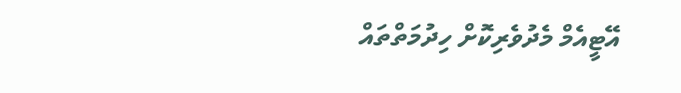އޭޓީއެމް މެދުވެރިކޮށް ހިދުމަތްތައް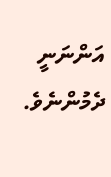އަންނަނީ ދެމުންނެވެ.